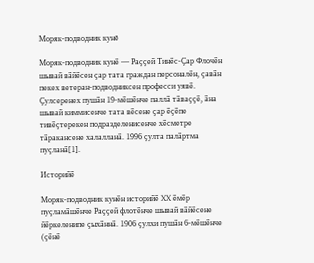Моряк-подводник кунĕ

Моряк-подводник кунӗ — Раҫҫей Тинӗс-Ҫар Флочӗн шывай вӑйӗсен ҫар тата граждан персоналӗн, ҫавӑн пекех ветеран-подводниксен професси уявӗ. Ҫулсеренех пушӑн 19-мӗшӗнче паллӑ тӑваҫҫӗ, ӑна шывай киммисенче тата вӗсене ҫар ӗҫӗпе тивӗҫтерекен подразделенисенче хӗсметре тӑракансене халалланӑ. 1996 ҫулта палӑртма пуҫланӑ[1].

Историйӗ

Моряк-подводник кунӗн историйӗ XX ӗмӗр пуҫламӑшӗнче Раҫҫей флотӗнче шывай вӑйӗсене йӗркеленипе ҫыхӑннӑ. 1906 ҫулхи пушӑн 6-мӗшӗнче (ҫӗнӗ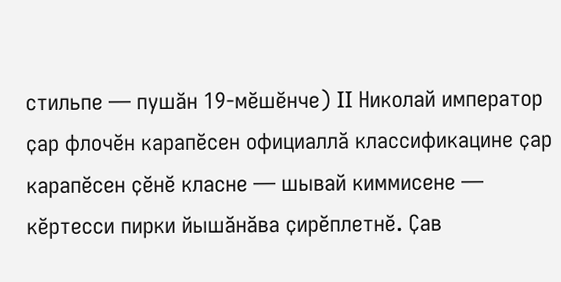стильпе — пушӑн 19-мӗшӗнче) II Николай император ҫар флочӗн карапӗсен официаллӑ классификацине ҫар карапӗсен ҫӗнӗ класне — шывай киммисене — кӗртесси пирки йышӑнӑва ҫирӗплетнӗ. Ҫав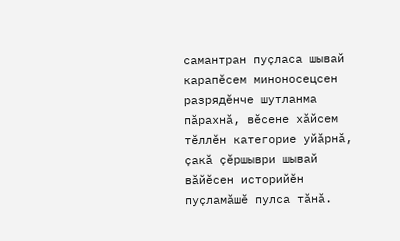самантран пуҫласа шывай карапӗсем миноносецсен разрядӗнче шутланма пӑрахнӑ, вӗсене хӑйсем тӗллӗн категорие уйӑрнӑ, ҫакӑ ҫӗршыври шывай вӑйӗсен историйӗн пуҫламӑшӗ пулса тӑнӑ.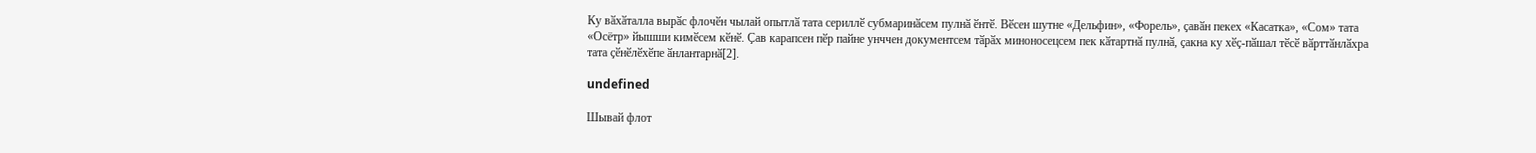Ку вӑхӑталла вырӑс флочӗн чылай опытлӑ тата сериллӗ субмаринӑсем пулнӑ ӗнтӗ. Вӗсен шутне «Дельфин», «Форель», ҫавӑн пекех «Касатка», «Сом» тата «Осётр» йышши кимӗсем кӗнӗ. Ҫав карапсен пӗр пайне унччен документсем тӑрӑх миноносецсем пек кӑтартнӑ пулнӑ, ҫакна ку хӗҫ-пӑшал тӗсӗ вӑрттӑнлӑхра тата ҫӗнӗлӗхӗпе ӑнлантарнӑ[2].

undefined

Шывай флот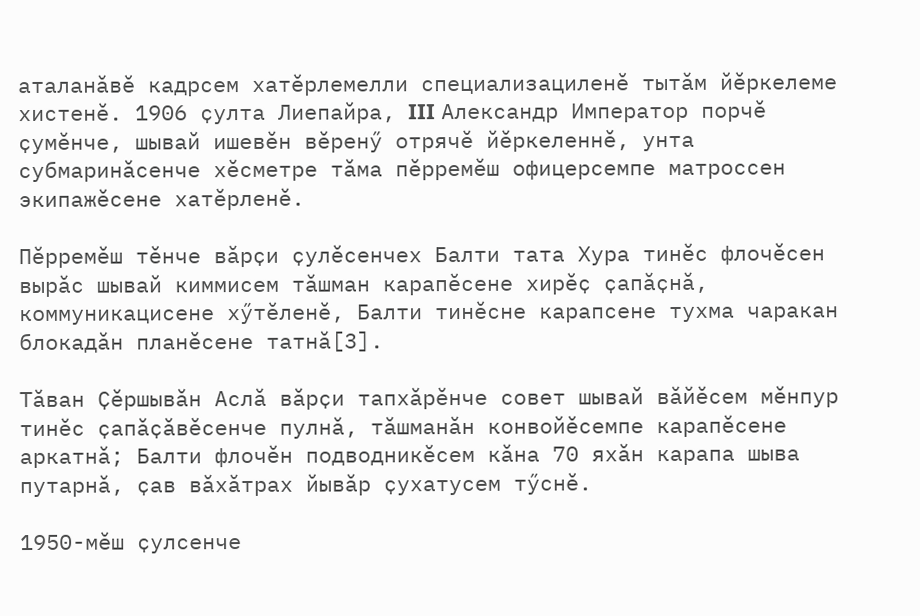аталанӑвӗ кадрсем хатӗрлемелли специализациленӗ тытӑм йӗркелеме хистенӗ. 1906 ҫулта Лиепайра, III Александр Император порчӗ ҫумӗнче, шывай ишевӗн вӗренӳ отрячӗ йӗркеленнӗ, унта субмаринӑсенче хӗсметре тӑма пӗрремӗш офицерсемпе матроссен экипажӗсене хатӗрленӗ.

Пӗрремӗш тӗнче вӑрҫи ҫулӗсенчех Балти тата Хура тинӗс флочӗсен вырӑс шывай киммисем тӑшман карапӗсене хирӗҫ ҫапӑҫнӑ, коммуникацисене хӳтӗленӗ, Балти тинӗсне карапсене тухма чаракан блокадӑн планӗсене татнӑ[3].

Тӑван Ҫӗршывӑн Аслӑ вӑрҫи тапхӑрӗнче совет шывай вӑйӗсем мӗнпур тинӗс ҫапӑҫӑвӗсенче пулнӑ, тӑшманӑн конвойӗсемпе карапӗсене аркатнӑ; Балти флочӗн подводникӗсем кӑна 70 яхӑн карапа шыва путарнӑ, ҫав вӑхӑтрах йывӑр ҫухатусем тӳснӗ.

1950-мӗш ҫулсенче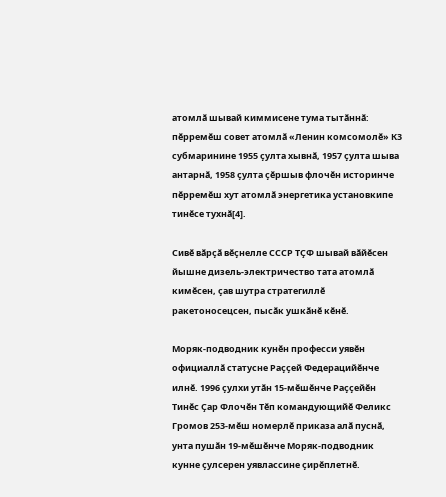атомлӑ шывай киммисене тума тытӑннӑ: пӗрремӗш совет атомлӑ «Ленин комсомолӗ» К3 субмаринине 1955 ҫулта хывнӑ, 1957 ҫулта шыва антарнӑ, 1958 ҫулта ҫӗршыв флочӗн историнче пӗрремӗш хут атомлӑ энергетика установкипе тинӗсе тухнӑ[4].

Сивӗ вӑрҫӑ вӗҫнелле СССР ТҪФ шывай вӑйӗсен йышне дизель-электричество тата атомлӑ кимӗсен, ҫав шутра стратегиллӗ ракетоносецсен, пысӑк ушкӑнӗ кӗнӗ.

Моряк-подводник кунӗн професси уявӗн официаллӑ статусне Раҫҫей Федерацийӗнче илнӗ. 1996 ҫулхи утӑн 15-мӗшӗнче Раҫҫейӗн Тинӗс Ҫар Флочӗн Тӗп командующийӗ Феликс Громов 253-мӗш номерлӗ приказа алӑ пуснӑ, унта пушӑн 19-мӗшӗнче Моряк-подводник кунне ҫулсерен уявлассине ҫирӗплетнӗ.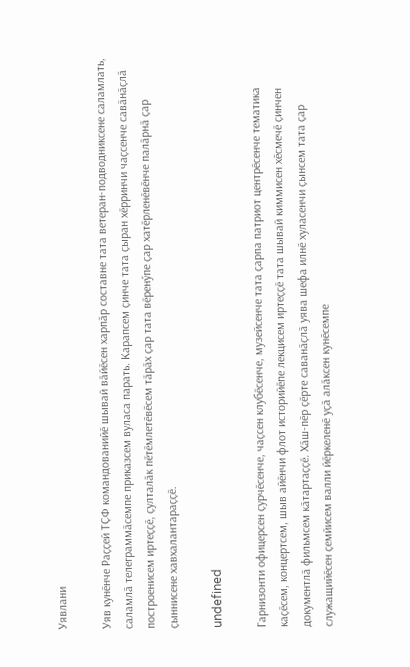Уявлани

Уяв кунӗнче Раҫҫей ТҪФ командованийӗ шывай вӑйӗсен харпӑр составне тата ветеран-подводниксене саламлать, саламлӑ телеграммӑсемпе приказсем вуласа парать. Карапсем ҫинче тата ҫыран хӗрринчи чаҫсенче савӑнӑҫлӑ построенисем иртеҫҫӗ, ҫулталӑк пӗтӗмлетӗвӗсем тӑрӑх ҫар тата вӗренӳпе ҫар хатӗрленӗвӗнче палӑрнӑ ҫар ҫыннисене хавхалантараҫҫӗ.

undefined

Гарнизонти офицерсен ҫурчӗсенче, чаҫсен клубӗсенче, музейсенче тата ҫарпа патриот центрӗсенче тематика каҫӗсем, концертсем, шыв айӗнчи флот историйӗпе лекцисем иртеҫҫӗ тата шывай киммисен хӗсмечӗ ҫинчен документлӑ фильмсем кӑтартаҫҫӗ. Хӑш-пӗр ҫӗрте саванӑҫлӑ уява шефа илнӗ хуласенчи ҫынсем тата ҫар служащийӗсен ҫемйисем валли йӗркеленӗ уҫӑ алӑксен кунӗсемпе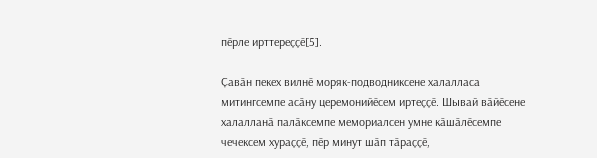пӗрле ирттереҫҫӗ[5].

Ҫавӑн пекех вилнӗ моряк-подводниксене халалласа митингсемпе асӑну церемонийӗсем иртеҫҫӗ. Шывай вӑйӗсене халалланӑ палӑксемпе мемориалсен умне кӑшӑлӗсемпе чечексем хураҫҫӗ, пӗр минут шӑп тӑраҫҫӗ,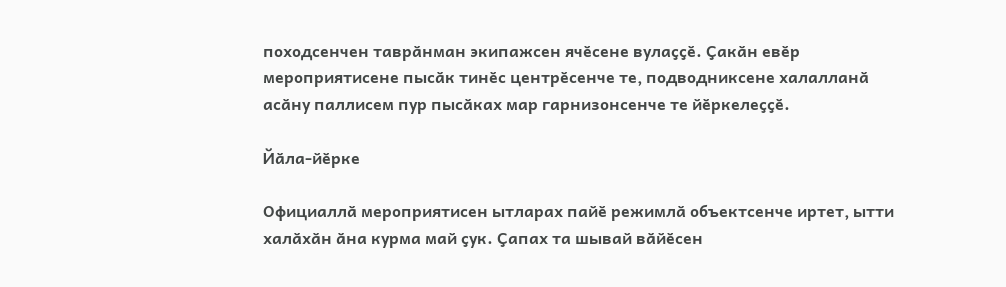походсенчен таврӑнман экипажсен ячӗсене вулаҫҫӗ. Ҫакӑн евӗр мероприятисене пысӑк тинӗс центрӗсенче те, подводниксене халалланӑ асӑну паллисем пур пысӑках мар гарнизонсенче те йӗркелеҫҫӗ.

Йӑла-йӗрке

Официаллӑ мероприятисен ытларах пайӗ режимлӑ объектсенче иртет, ытти халӑхӑн ӑна курма май ҫук. Ҫапах та шывай вӑйӗсен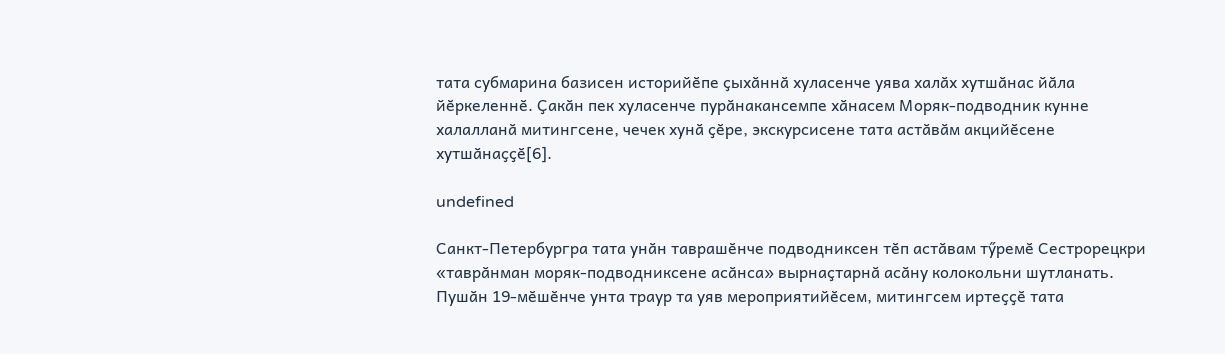тата субмарина базисен историйӗпе ҫыхӑннӑ хуласенче уява халӑх хутшӑнас йӑла йӗркеленнӗ. Ҫакӑн пек хуласенче пурӑнакансемпе хӑнасем Моряк-подводник кунне халалланӑ митингсене, чечек хунӑ ҫӗре, экскурсисене тата астӑвӑм акцийӗсене хутшӑнаҫҫӗ[6].

undefined

Санкт-Петербургра тата унӑн таврашӗнче подводниксен тӗп астӑвам тӳремӗ Сестрорецкри «таврӑнман моряк-подводниксене асӑнса» вырнаҫтарнӑ асӑну колокольни шутланать. Пушӑн 19-мӗшӗнче унта траур та уяв мероприятийӗсем, митингсем иртеҫҫӗ тата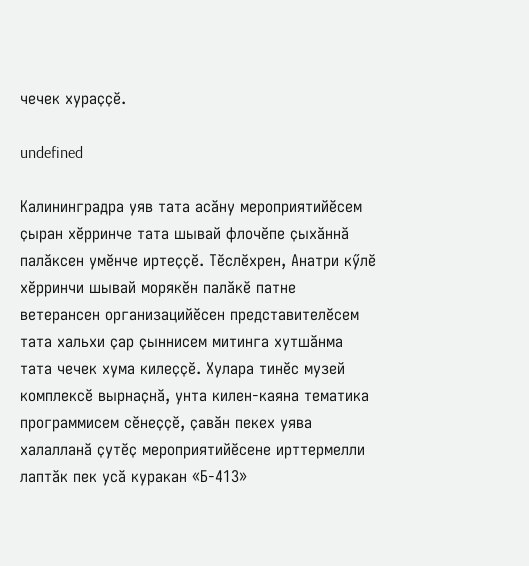чечек хураҫҫӗ.

undefined

Калининградра уяв тата асӑну мероприятийӗсем ҫыран хӗрринче тата шывай флочӗпе ҫыхӑннӑ палӑксен умӗнче иртеҫҫӗ. Тӗслӗхрен, Анатри кӳлӗ хӗрринчи шывай морякӗн палӑкӗ патне ветерансен организацийӗсен представителӗсем тата хальхи ҫар ҫыннисем митинга хутшӑнма тата чечек хума килеҫҫӗ. Хулара тинӗс музей комплексӗ вырнаҫнӑ, унта килен-каяна тематика программисем сӗнеҫҫӗ, ҫавӑн пекех уява халалланӑ ҫутӗҫ мероприятийӗсене ирттермелли лаптӑк пек усӑ куракан «Б-413»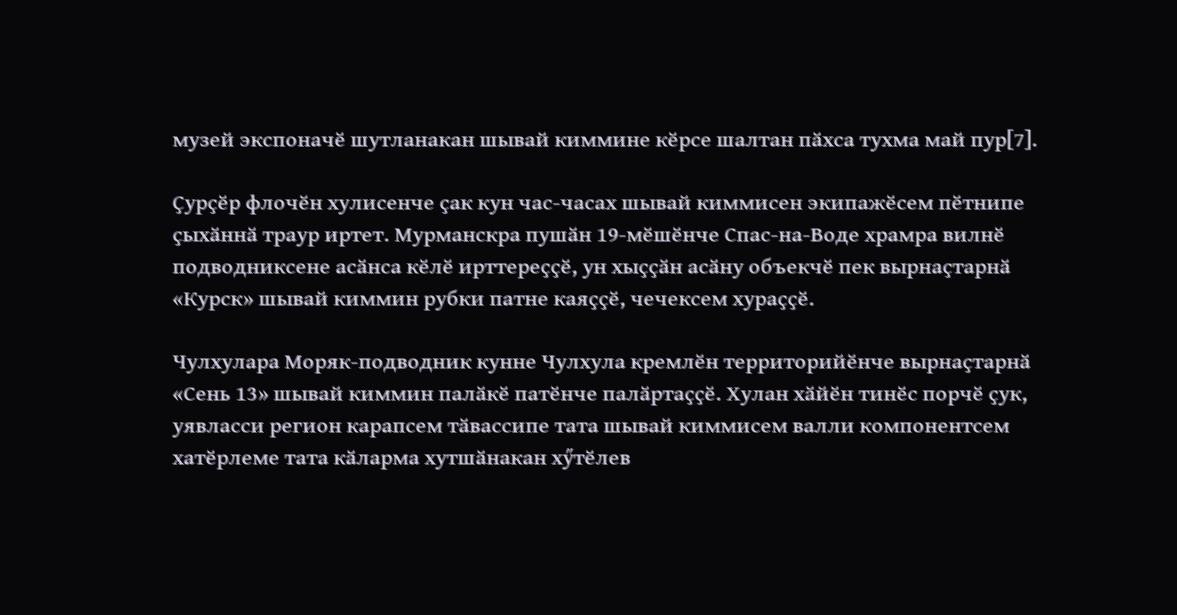музей экспоначӗ шутланакан шывай киммине кӗрсе шалтан пӑхса тухма май пур[7].

Ҫурҫӗр флочӗн хулисенче ҫак кун час-часах шывай киммисен экипажӗсем пӗтнипе ҫыхӑннӑ траур иртет. Мурманскра пушӑн 19-мӗшӗнче Спас-на-Воде храмра вилнӗ подводниксене асӑнса кӗлӗ ирттереҫҫӗ, ун хыҫҫӑн асӑну объекчӗ пек вырнаҫтарнӑ «Курск» шывай киммин рубки патне каяҫҫӗ, чечексем хураҫҫӗ.

Чулхулара Моряк-подводник кунне Чулхула кремлӗн территорийӗнче вырнаҫтарнӑ «Сень 13» шывай киммин палӑкӗ патӗнче палӑртаҫҫӗ. Хулан хӑйӗн тинӗс порчӗ ҫук, уявласси регион карапсем тӑвассипе тата шывай киммисем валли компонентсем хатӗрлеме тата кӑларма хутшӑнакан хӳтӗлев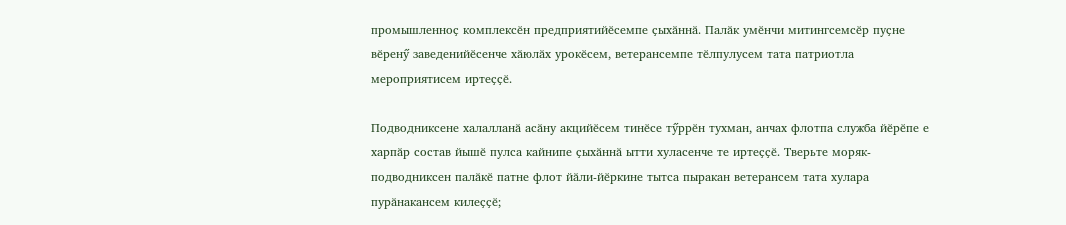промышленноҫ комплексӗн предприятийӗсемпе ҫыхӑннӑ. Палӑк умӗнчи митингсемсӗр пуҫне вӗренӳ заведенийӗсенче хӑюлӑх урокӗсем, ветерансемпе тӗлпулусем тата патриотла мероприятисем иртеҫҫӗ.

Подводниксене халалланӑ асӑну акцийӗсем тинӗсе тӳррӗн тухман, анчах флотпа служба йӗрӗпе е харпӑр состав йышӗ пулса кайнипе ҫыхӑннӑ ытти хуласенче те иртеҫҫӗ. Тверьте моряк-подводниксен палӑкӗ патне флот йӑли-йӗркине тытса пыракан ветерансем тата хулара пурӑнакансем килеҫҫӗ;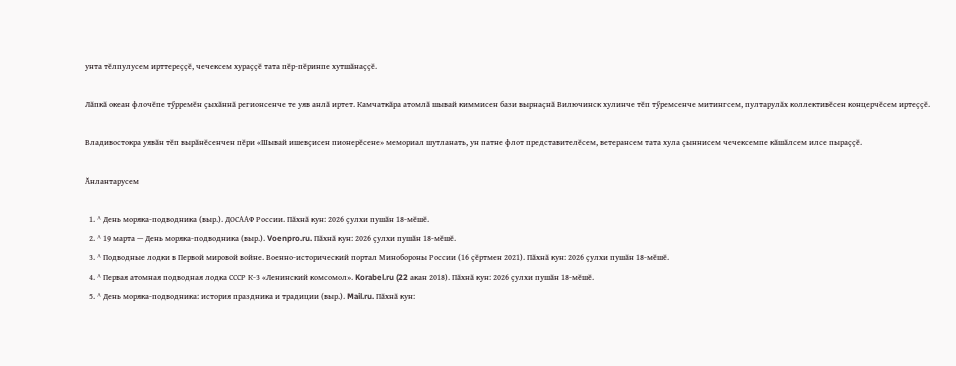унта тӗлпулусем ирттереҫҫӗ, чечексем хураҫҫӗ тата пӗр-пӗринпе хутшӑнаҫҫӗ.

Лӑпкӑ океан флочӗпе тӳрремӗн ҫыхӑннӑ регионсенче те уяв анлӑ иртет. Камчаткӑра атомлӑ шывай киммисен бази вырнаҫнӑ Вилючинск хулинче тӗп тӳремсенче митингсем, пултарулӑх коллективӗсен концерчӗсем иртеҫҫӗ.

Владивостокра уявӑн тӗп вырӑнӗсенчен пӗри «Шывай ишевҫисен пионерӗсене» мемориал шутланать, ун патне флот представителӗсем, ветерансем тата хула ҫыннисем чечексемпе кӑшӑлсем илсе пыраҫҫӗ.

Ӑнлантарусем

  1. ^ День моряка-подводника (выр.). ДОСААФ России. Пӑхнӑ кун: 2026 ҫулхи пушӑн 18-мӗшӗ.
  2. ^ 19 марта — День моряка-подводника (выр.). Voenpro.ru. Пӑхнӑ кун: 2026 ҫулхи пушӑн 18-мӗшӗ.
  3. ^ Подводные лодки в Первой мировой войне. Военно-исторический портал Минобороны России (16 ҫӗртмен 2021). Пӑхнӑ кун: 2026 ҫулхи пушӑн 18-мӗшӗ.
  4. ^ Первая атомная подводная лодка СССР К‑3 «Ленинский комсомол». Korabel.ru (22 акан 2018). Пӑхнӑ кун: 2026 ҫулхи пушӑн 18-мӗшӗ.
  5. ^ День моряка-подводника: история праздника и традиции (выр.). Mail.ru. Пӑхнӑ кун: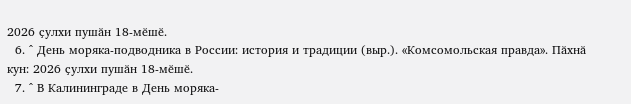2026 ҫулхи пушӑн 18-мӗшӗ.
  6. ^ День моряка-подводника в России: история и традиции (выр.). «Комсомольская правда». Пӑхнӑ кун: 2026 ҫулхи пушӑн 18-мӗшӗ.
  7. ^ В Калининграде в День моряка-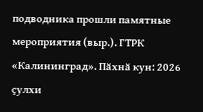подводника прошли памятные мероприятия (выр.). ГТРК «Калининград». Пӑхнӑ кун: 2026 ҫулхи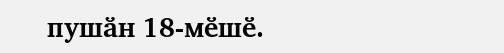пушӑн 18-мӗшӗ.